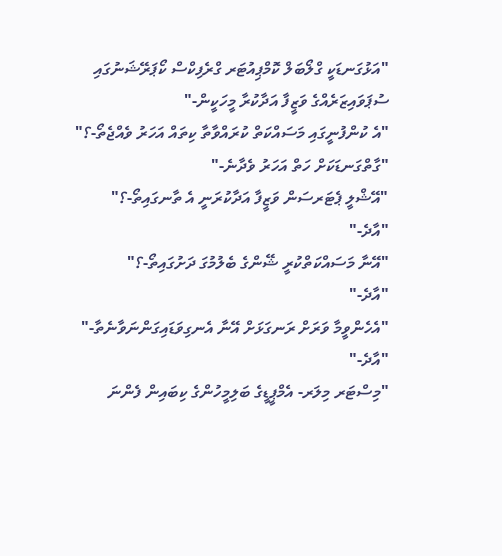"އަޅުގަނޑަކީ ގްލޯބަލް ކޮމްޕިއުޓަރ ގްރެފިކްސް ކޯޕަރޭޝަނުގައި ސުޕަވައިޒަރެއްގެ ވަޒީފާ އަދާކުރާ މީހަކީން-"
"އެ ކުންފުނީގައި މަސައްކަތް ކުރައްވާތާ ކިތައް އަހަރު ވެއްޖެތޯ-؟"
"ގާތްގަނޑަކަށް ހަތް އަހަރު ވެދާނެ-"
"އޭޝްލީ ޕެޓަރސަން ވަޒީފާ އަދާކުރަނީ އެ ތާނގައިތޯ-؟"
"އާދެ-"
"އޭނާ މަސައްކަތްކުރީ ޝޭންގެ ބެލުމުގަ ދަށުގައިތޯ-؟"
"އާދެ-"
"އެހެންވީމާ ވަރަށް ރަނގަޅަށް އޭނާ އެނގިވަޑައިގަންނަވާނެތާ-"
"އާދެ-"
"މިސްޓަރ މިލަރ- އެމްޕީޑީގެ ބަލިމީހުންގެ ކިބައިން ފެންނަ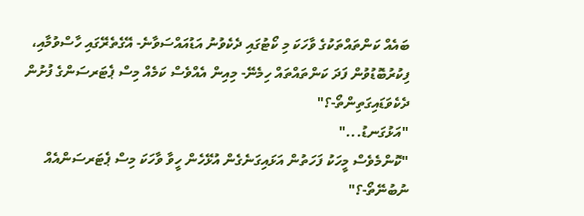ބައެއް ކަންތައްތަކުގެ ވާހަކަ މި ކޯޓުގައި ދެކެވުނު އަޑުއައްސަވާނެ- އޭގެތެރޭގައި ހާސްވުމާއި، ފިކުރުބޮޑުވުން ފަދަ ކަންތައްތައް ހިމެނޭ- މިއިން އެއްވެސް ކަމެއް މިސް ޕެޓަރސަންގެ ފުށުން ދެކެވަޑައިގަތިންތޯ-؟"
"އަޅުގަނޑު..."
"ކޮންމެވެސް މީހަކު ފަހަތުން އަޅައިގަނެގެން އުޅޭހެން ހީވާ ވާހަކަ މިސް ޕެޓަރސަންއެއް ނުބުނޭތޯ-؟"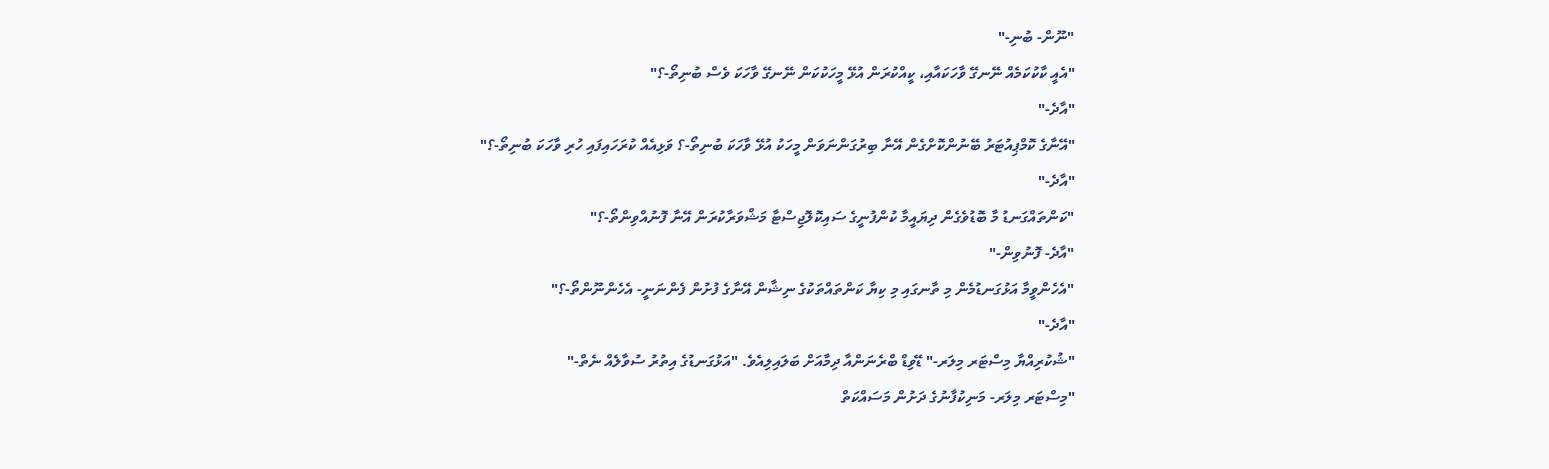"ނޫން- ބުނި-"
"އެއީ ކާކުކަމެއް ނޭނގޭ ވާހަކައާއި، ކީއްކުރަން އުޅޭ މީހަކުކަން ނޭނގޭ ވާހަކަ ވެސް ބުނިތޯ-؟"
"އާދެ-"
"އޭނާގެ ކޮމްޕިއުޓަރު ބޭނުންކޮށްގެން އޭނާ ބިރުގަންނަވަން މީހަކު އުޅޭ ވާހަކަ ބުނިތޯ-؟ ވަޅިއެއް ކުރަހައިފައި ހުރި ވާހަކަ ބުނިތޯ-؟"
"އާދެ-"
"ކަންތައްގަނޑު މާ ބޮޑުވެގެން ދިޔައީމާ ކުންފުނީގެ ސައިކޮލޮޖިސްޓާ މަޝްވަރާކުރަން އޭނާ ފޮނުއްވިންތޯ-؟"
"އާދެ- ފޮނުވިން-"
"އެހެންވީމާ އަޅުގަނޑުމެން މި ތާނގައި މި ކިޔާ ކަންތައްތަކުގެ ނިޝާން އޭނާގެ ފުށުން ފެންނަނީ- އެހެންނޫންތޯ-؟"
"އާދެ-"
"ޝުކުރިއްޔާ މިސްޓަރ މިލަރ-" ޑޭވިޑް ބްރެނަންއާ ދިމާއަށް ބަލައިލިއެވެ. "އަޅުގަނޑުގެ އިތުރު ސުވާލެއް ނެތް-"
"މިސްޓަރ މިލަރ- މަނިކުފާނުގެ ދަށުން މަސައްކަތް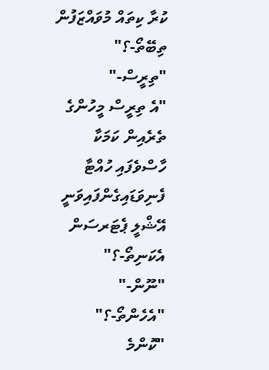ކުރާ ކިތައް މުވައްޒަފުން ތިބޭތޯ-؟"
"ތިރީސް-"
"އެ ތިރީސް މީހުންގެ ތެރެއިން ކަމަކާ ހާސްވެފައި ހުއްޓާ ފެނިވަޑައިގެންފައިވަނީ އޭޝްލީ ޕެޓަރސަން އެކަނިތޯ-؟"
"ނޫން-"
"އެހެންތޯ-؟"
"ކޮންމެ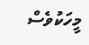މީހަކުވެސް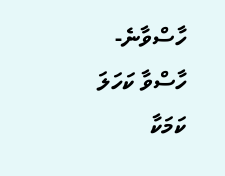ހާސްވާނެ- ހާސްވާ ކަހަލަ ކަމަކާ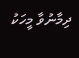ދިމާނުވާ މީހަކު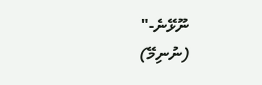ނޫޅޭނެ-"
(ނުނިމޭ)